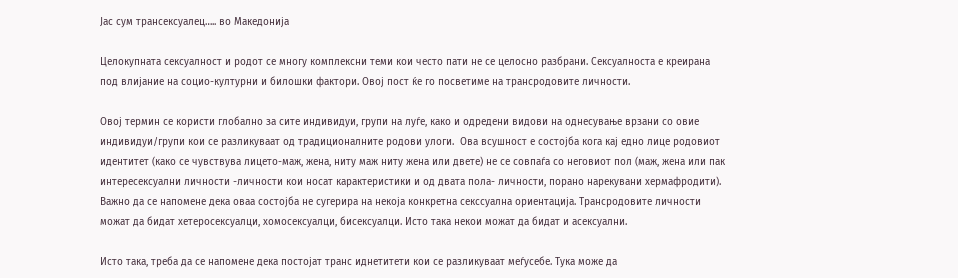Јас сум трансексуалец….. во Македонија

Целокупната сексуалност и родот се многу комплексни теми кои често пати не се целосно разбрани. Сексуалноста е креирана под влијание на социо-културни и билошки фактори. Овој пост ќе го посветиме на трансродовите личности.

Овој термин се користи глобално за сите индивидуи, групи на луѓе, како и одредени видови на однесување врзани со овие индивидуи/групи кои се разликуваат од традиционалните родови улоги.  Ова всушност е состојба кога кај едно лице родовиот идентитет (како се чувствува лицето-маж, жена, ниту маж ниту жена или двете) не се совпаѓа со неговиот пол (маж, жена или пак интересексуални личности -личности кои носат карактеристики и од двата пола- личности, порано нарекувани хермафродити). Важно да се напомене дека оваа состојба не сугерира на некоја конкретна секссуална ориентација. Трансродовите личности можат да бидат хетеросексуалци, хомосексуалци, бисексуалци. Исто така некои можат да бидат и асексуални.

Исто така, треба да се напомене дека постојат транс иднетитети кои се разликуваат меѓусебе. Тука може да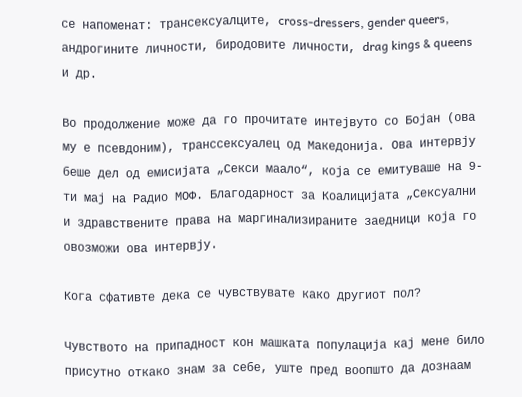се напоменат: трансексуалците, cross-dressers, gender queers, андрогините личности, биродовите личности, drag kings & queens  и др.

Во продолжение може да го прочитате интејвуто со Бојан (ова му е псевдоним), транссексуалец од Македонија. Ова интервју беше дел од емисијата „Секси маало“, која се емитуваше на 9-ти мај на Радио МОФ. Благодарност за Коалицијата „Сексуални и здравствените права на маргинализираните заедници која го овозможи ова интервју.

Кога сфативте дека се чувствувате како другиот пол?

Чувството на припадност кон машката популација кај мене било присутно откако знам за себе, уште пред воопшто да дознаам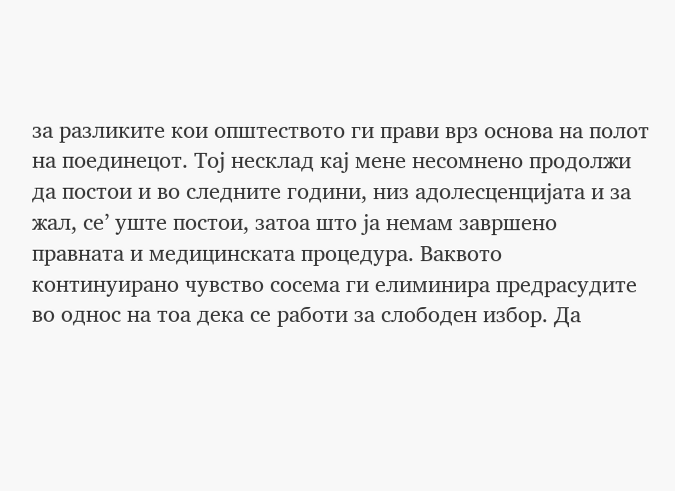за разликите кои општеството ги прави врз основа на полот на поединецот. Тој несклад кај мене несомнено продолжи да постои и во следните години, низ адолесценцијата и за жал, се’ уште постои, затоа што ја немам завршено правната и медицинската процедура. Ваквото континуирано чувство сосема ги елиминира предрасудите во однос на тоа дека се работи за слободен избор. Да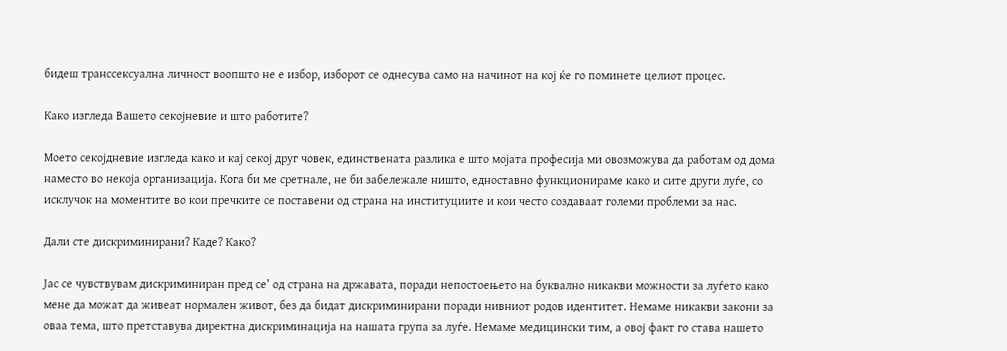бидеш транссексуална личност воопшто не е избор, изборот се однесува само на начинот на кој ќе го поминете целиот процес.

Како изгледа Вашето секојневие и што работите?

Моето секојдневие изгледа како и кај секој друг човек, единствената разлика е што мојата професија ми овозможува да работам од дома наместо во некоја организација. Кога би ме сретнале, не би забележале ништо, едноставно функционираме како и сите други луѓе, со исклучок на моментите во кои пречките се поставени од страна на институциите и кои често создаваат големи проблеми за нас.

Дали сте дискриминирани? Каде? Како?

Јас се чувствувам дискриминиран пред се’ од страна на државата, поради непостоењето на буквално никакви можности за луѓето како мене да можат да живеат нормален живот, без да бидат дискриминирани поради нивниот родов идентитет. Немаме никакви закони за оваа тема, што претставува директна дискриминација на нашата група за луѓе. Немаме медицински тим, а овој факт го става нашето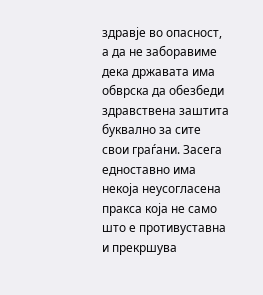здравје во опасност, а да не заборавиме дека државата има обврска да обезбеди здравствена заштита буквално за сите свои граѓани. Засега едноставно има некоја неусогласена пракса која не само што е противуставна и прекршува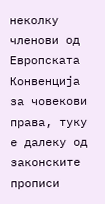неколку членови од Европската Конвенција за човекови права, туку е далеку од законските прописи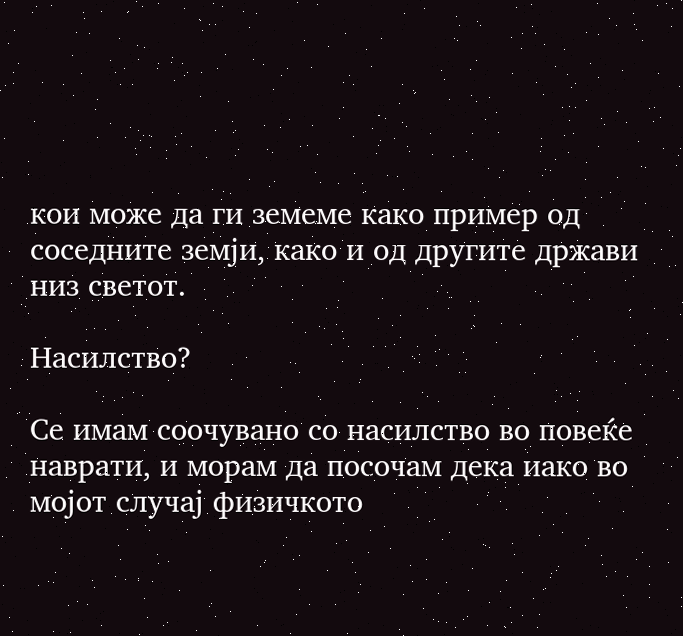кои може да ги земеме како пример од соседните земји, како и од другите држави низ светот.

Насилство?

Се имам соочувано со насилство во повеќе наврати, и морам да посочам дека иако во мојот случај физичкото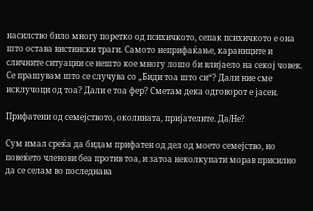насилство било многу поретко од психичкото, сепак психичкото е она што остава вистински траги. Самото неприфаќање, караниците и сличните ситуации се нешто кое многу лошо би влијаело на секој човек. Се прашувам што се случува со „Биди тоа што си“? Дали ние сме исклучоци од тоа? Дали е тоа фер? Сметам дека одговорот е јасен.

Прифатени од семејството, околината, пријателите. Да/Не?

Сум имал среќа да бидам прифатен од дел од моето семејство, но повеќето членови беа против тоа, и затоа неколкупати морав присилно да се селам во последнава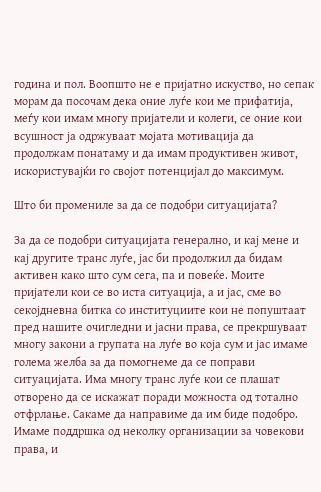година и пол. Воопшто не е пријатно искуство, но сепак морам да посочам дека оние луѓе кои ме прифатија, меѓу кои имам многу пријатели и колеги, се оние кои всушност ја одржуваат мојата мотивација да продолжам понатаму и да имам продуктивен живот, искористувајќи го својот потенцијал до максимум.

Што би промениле за да се подобри ситуацијата?

За да се подобри ситуацијата генерално, и кај мене и кај другите транс луѓе, јас би продолжил да бидам активен како што сум сега, па и повеќе. Моите пријатели кои се во иста ситуација, а и јас, сме во секојдневна битка со институциите кои не попуштаат пред нашите очигледни и јасни права, се прекршуваат многу закони а групата на луѓе во која сум и јас имаме голема желба за да помогнеме да се поправи ситуацијата. Има многу транс луѓе кои се плашат отворено да се искажат поради можноста од тотално отфрлање. Сакаме да направиме да им биде подобро. Имаме поддршка од неколку организации за човекови права, и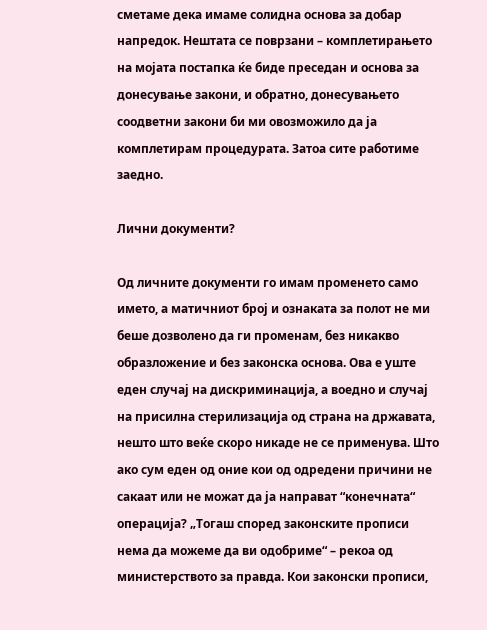сметаме дека имаме солидна основа за добар напредок. Нештата се поврзани – комплетирањето на мојата постапка ќе биде преседан и основа за донесување закони, и обратно, донесувањето соодветни закони би ми овозможило да ја комплетирам процедурата. Затоа сите работиме заедно.

Лични документи?

Од личните документи го имам променето само името, а матичниот број и ознаката за полот не ми беше дозволено да ги променам, без никакво образложение и без законска основа. Ова е уште еден случај на дискриминација, а воедно и случај на присилна стерилизација од страна на државата, нешто што веќе скоро никаде не се применува. Што ако сум еден од оние кои од одредени причини не сакаат или не можат да ја направат “конечната“ операција? „Тогаш според законските прописи нема да можеме да ви одобриме“ – рекоа од министерството за правда. Кои законски прописи,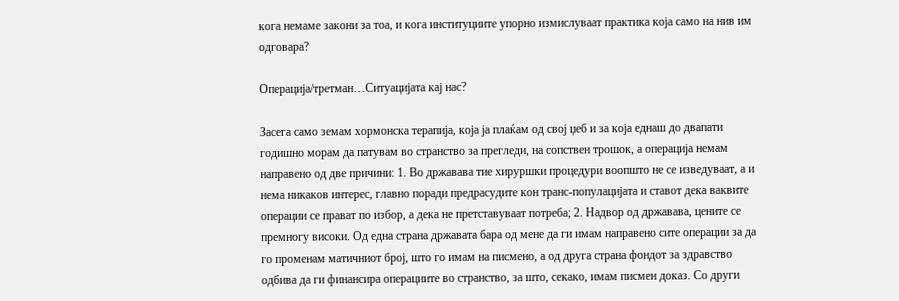кога немаме закони за тоа, и кога институциите упорно измислуваат практика која само на нив им одговара?

Операција/третман…Ситуацијата кај нас?

Засега само земам хормонска терапија, која ја плаќам од свој џеб и за која еднаш до двапати годишно морам да патувам во странство за прегледи, на сопствен трошок, а операција немам направено од две причини: 1. Во државава тие хируршки процедури воопшто не се изведуваат, а и нема никаков интерес, главно поради предрасудите кон транс-популацијата и ставот дека ваквите операции се прават по избор, а дека не претставуваат потреба; 2. Надвор од државава, цените се премногу високи. Од една страна државата бара од мене да ги имам направено сите операции за да го променам матичниот број, што го имам на писмено, а од друга страна фондот за здравство одбива да ги финансира операциите во странство, за што, секако, имам писмен доказ. Со други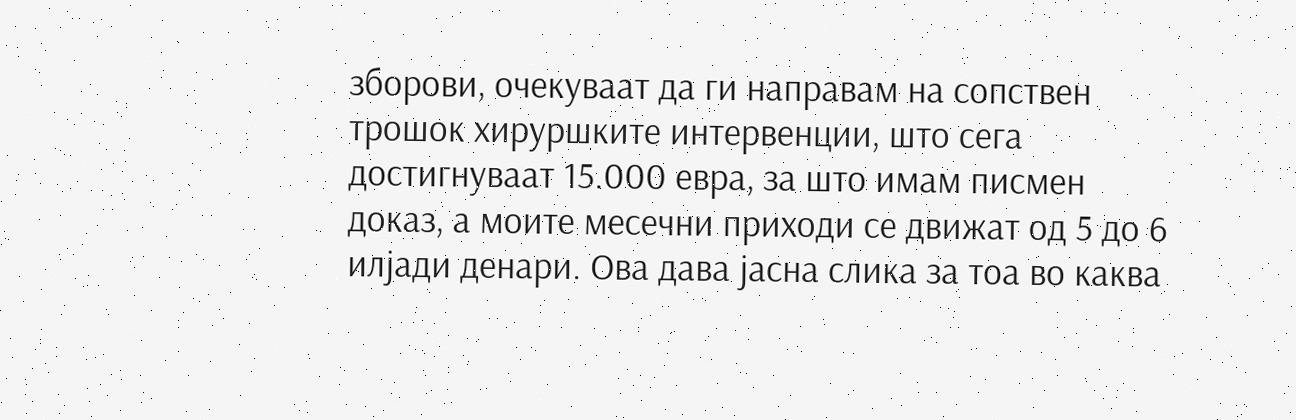зборови, очекуваат да ги направам на сопствен трошок хируршките интервенции, што сега достигнуваат 15.000 евра, за што имам писмен доказ, а моите месечни приходи се движат од 5 до 6 илјади денари. Ова дава јасна слика за тоа во каква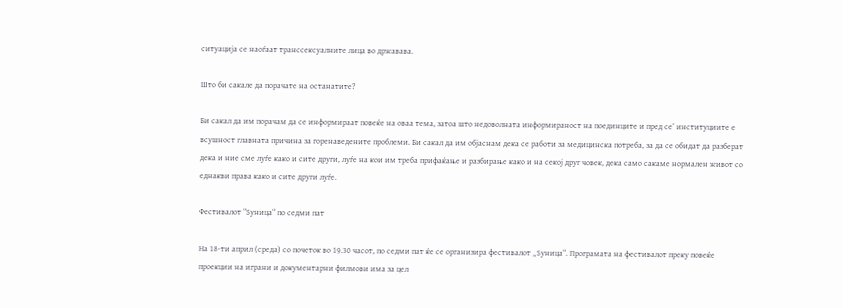ситуација се наоѓаат транссексуалните лица во државава.

Што би сакале да порачате на останатите?

Би сакал да им порачам да се информираат повеќе на оваа тема, затоа што недоволната информираност на поединците и пред се’ институциите е всушност главната причина за горенаведените проблеми. Би сакал да им објаснам дека се работи за медицинска потреба, за да се обидат да разберат дека и ние сме луѓе како и сите други, луѓе на кои им треба прифаќање и разбирање како и на секој друг човек, дека само сакаме нормален живот со еднакви права како и сите други луѓе.

Фестивалот “Ѕуница“ по седми пат

На 18-ти април (среда) со почеток во 19.30 часот, по седми пат ќе се организира фестивалот „Ѕуница“. Програмата на фестивалот преку повеќе проекции на играни и документарни филмови има за цел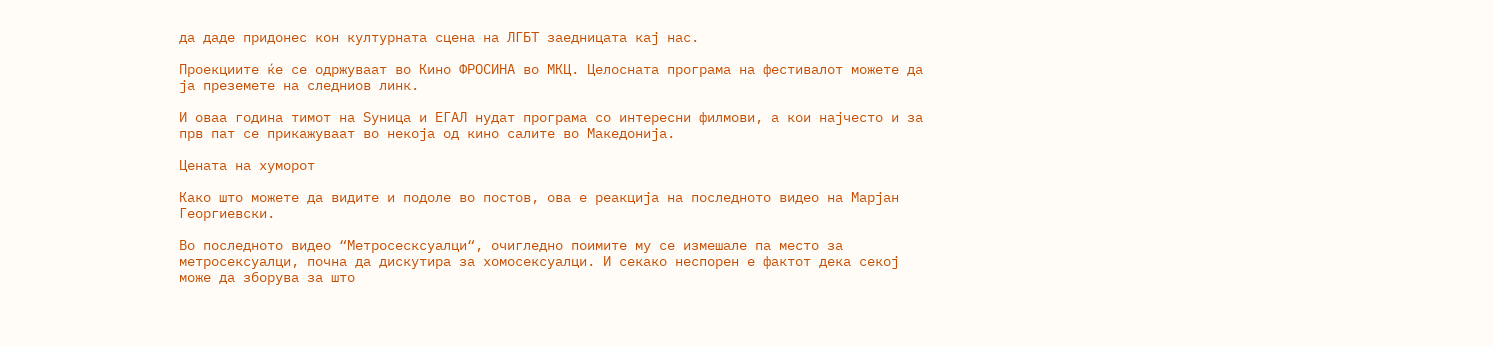да даде придонес кон културната сцена на ЛГБТ заедницата кај нас.

Проекциите ќе се одржуваат во Кино ФРОСИНА во МКЦ. Целосната програма на фестивалот можете да ја преземете на следниов линк.

И оваа година тимот на Ѕуница и ЕГАЛ нудат програма со интересни филмови, а кои најчесто и за прв пат се прикажуваат во некоја од кино салите во Македонија.

Цената на хуморот

Како што можете да видите и подоле во постов, ова е реакција на последното видео на Марјан Георгиевски.

Во последното видео “Метросесксуалци“, очигледно поимите му се измешале па место за метросексуалци, почна да дискутира за хомосексуалци. И секако неспорен е фактот дека секој може да зборува за што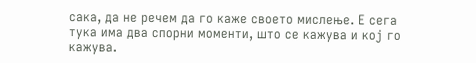сака, да не речем да го каже своето мислење. Е сега тука има два спорни моменти, што се кажува и кој го кажува.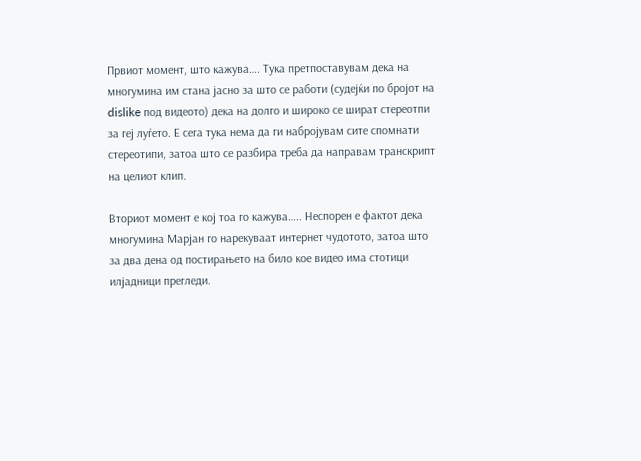Првиот момент, што кажува…. Тука претпоставувам дека на многумина им стана јасно за што се работи (судејќи по бројот на dislike под видеото) дека на долго и широко се шират стереотпи за геј луѓето. Е сега тука нема да ги набројувам сите спомнати стереотипи, затоа што се разбира треба да направам транскрипт на целиот клип.

Вториот момент е кој тоа го кажува….. Неспорен е фактот дека многумина Марјан го нарекуваат интернет чудотото, затоа што за два дена од постирањето на било кое видео има стотици илјадници прегледи.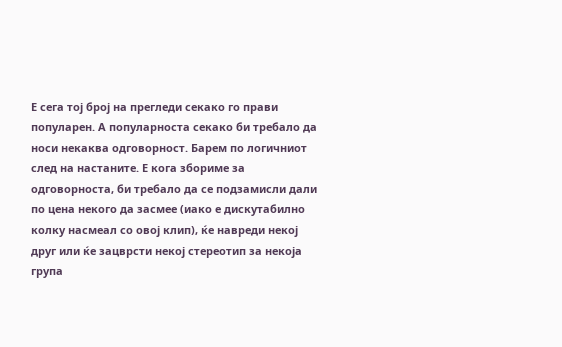Е сега тој број на прегледи секако го прави популарен. А популарноста секако би требало да носи некаква одговорност. Барем по логичниот след на настаните. Е кога збориме за одговорноста, би требало да се подзамисли дали по цена некого да засмее (иако е дискутабилно колку насмеал со овој клип), ќе навреди некој друг или ќе зацврсти некој стереотип за некоја група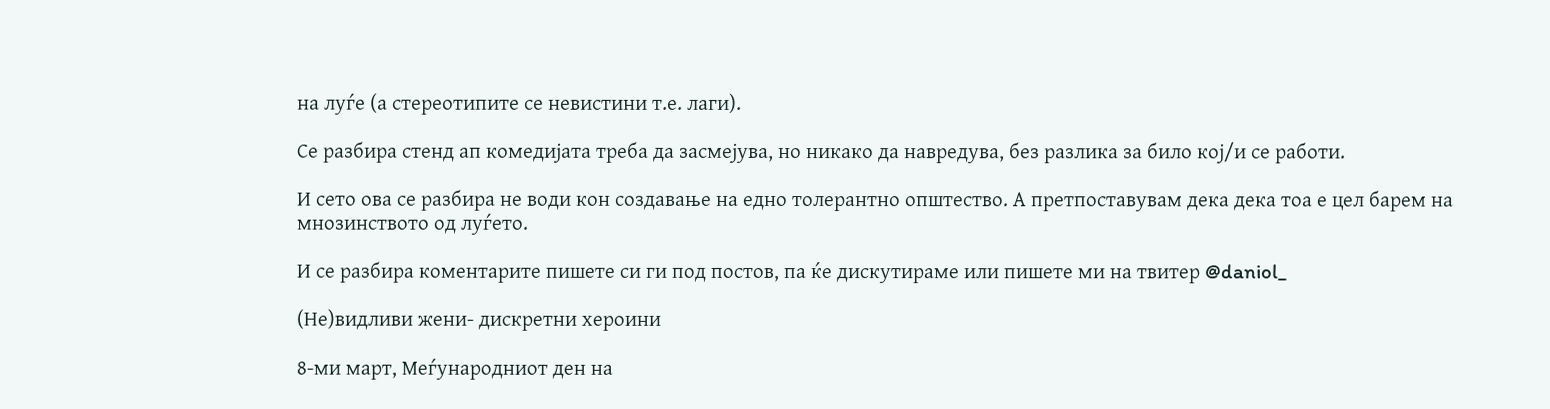на луѓе (а стереотипите се невистини т.е. лаги).

Се разбира стенд ап комедијата треба да засмејува, но никако да навредува, без разлика за било кој/и се работи.

И сето ова се разбира не води кон создавање на едно толерантно општество. А претпоставувам дека дека тоа е цел барем на мнозинството од луѓето.

И се разбира коментарите пишете си ги под постов, па ќе дискутираме или пишете ми на твитер @daniol_

(Не)видливи жени- дискретни хероини

8-ми март, Меѓународниот ден на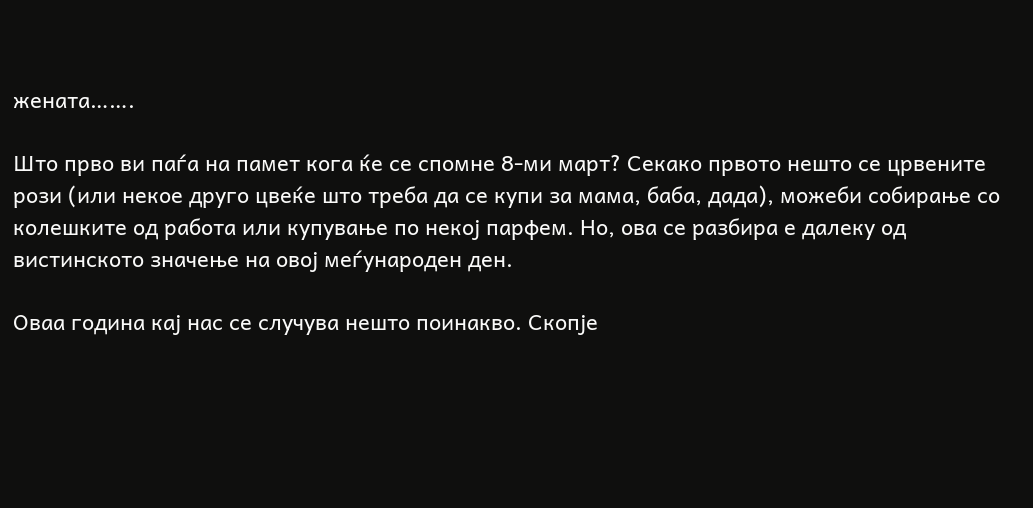жената…….

Што прво ви паѓа на памет кога ќе се спомне 8-ми март? Секако првото нешто се црвените рози (или некое друго цвеќе што треба да се купи за мама, баба, дада), можеби собирање со колешките од работа или купување по некој парфем. Но, oва се разбира е далеку од вистинското значење на овој меѓународен ден.

Оваа година кај нас се случува нешто поинакво. Скопје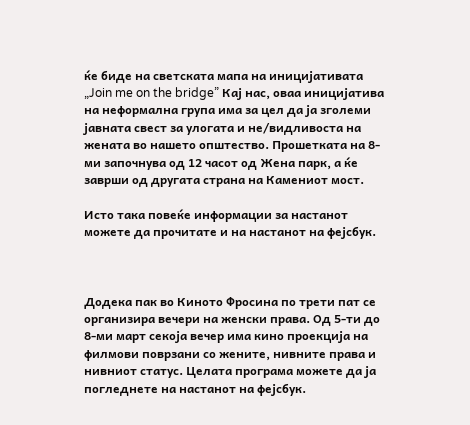ќе биде на светската мапа на иницијативата „Join me on the bridge” Кај нас, оваа иницијатива на неформална група има за цел да ја зголеми јавната свест за улогата и не/видливоста на жената во нашето општество. Прошетката на 8-ми започнува од 12 часот од Жена парк, а ќе заврши од другата страна на Камениот мост.

Исто така повеќе информации за настанот можете да прочитате и на настанот на фејсбук.



Додека пак во Киното Фросина по трети пат се организира вечери на женски права. Од 5-ти до 8-ми март секоја вечер има кино проекција на филмови поврзани со жените, нивните права и нивниот статус. Целата програма можете да ја погледнете на настанот на фејсбук.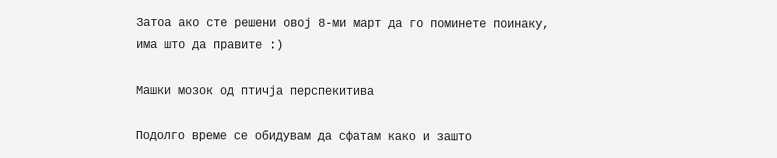Затоа ако сте решени овој 8-ми март да го поминете поинаку, има што да правите :)

Мaшки мозок од птичја перспекитива

Подолго време се обидувам да сфатам како и зашто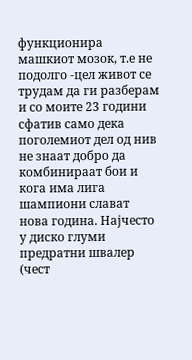функционира машкиот мозок, т.е не подолго -цел живот се трудам да ги разберам и со моите 23 години сфатив само дека поголемиот дел од нив  не знаат добро да комбинираат бои и кога има лига шампиони слават нова година. Најчесто  у диско глуми предратни швалер (чест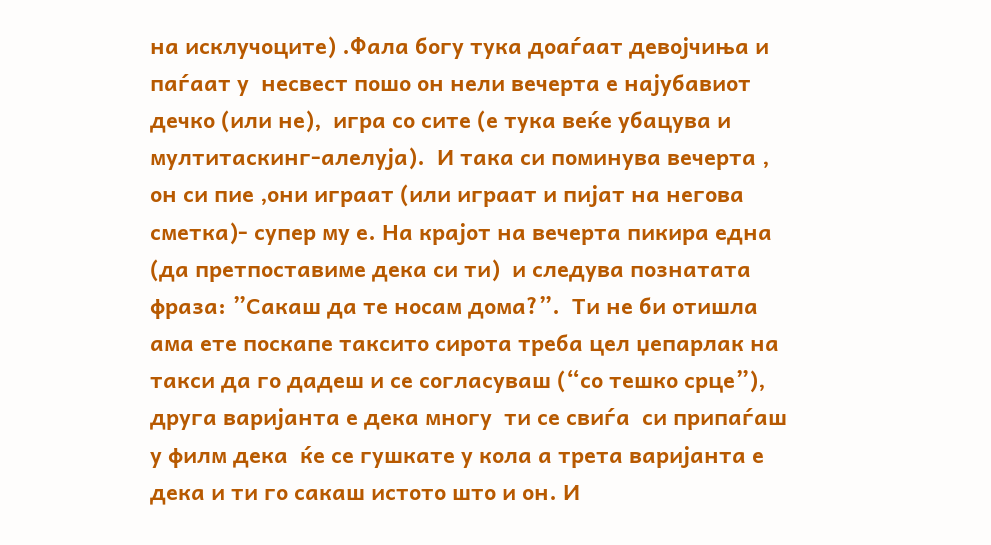на исклучоците) .Фала богу тука доаѓаат девојчиња и паѓаат у  несвест пошо он нели вечерта е најубавиот дечко (или не),  игра со сите (е тука веќе убацува и мултитаскинг-алелуја).  И така си поминува вечерта , он си пие ,они играат (или играат и пијат на негова сметка)- супер му е. На крајот на вечерта пикира една (да претпоставиме дека си ти)  и следува познатата фраза: ”Сакаш да те носам дома?”.  Ти не би отишла ама ете поскапе таксито сирота треба цел џепарлак на такси да го дадеш и се согласуваш (“со тешко срце”),  друга варијанта е дека многу  ти се свиѓа  си припаѓаш у филм дека  ќе се гушкате у кола а трета варијанта е дека и ти го сакаш истото што и он. И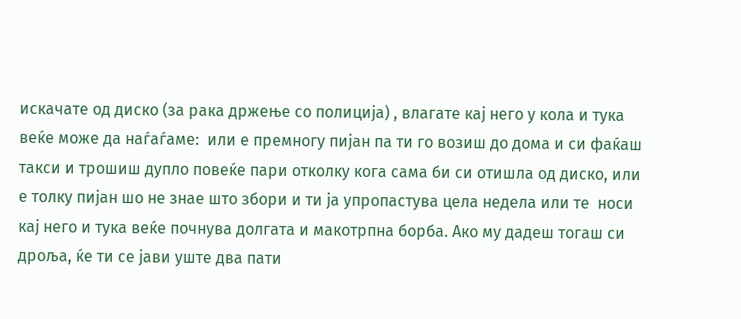искачате од диско (за рака држење со полиција) , влагате кај него у кола и тука веќе може да наѓаѓаме:  или е премногу пијан па ти го возиш до дома и си фаќаш такси и трошиш дупло повеќе пари отколку кога сама би си отишла од диско, или е толку пијан шо не знае што збори и ти ја упропастува цела недела или те  носи кај него и тука веќе почнува долгата и макотрпна борба. Ако му дадеш тогаш си  дроља, ќе ти се јави уште два пати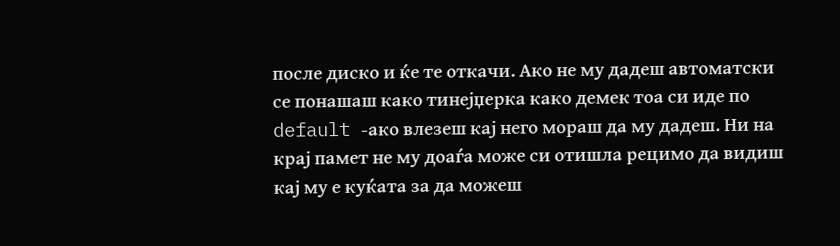после диско и ќе те откачи. Ако не му дадеш автоматски се понашаш како тинејџерка како демек тоа си иде по default -ако влезеш кај него мораш да му дадеш. Ни на крај памет не му доаѓа може си отишла рецимо да видиш кај му е куќата за да можеш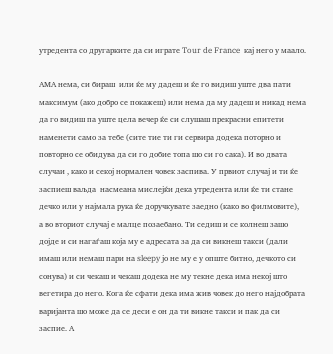утредента со другарките да си играте Tour de France  кај него у маало.

АМА нема, си бираш  или ќе му дадеш и ќе го видиш уште два пати максимум (ако добро се покажеш) или нема да му дадеш и никад нема да го видиш па уште цела вечер ќе си слушаш прекрасни епитети наменети само за тебе (сите тие ти ги сервира додека поторно и повторно се обидува да си го добие топа шо си го сака). И во двата случаи , како и секој нормален човек заспива. У првиот случај и ти ќе заспиеш ваљда  насмеана мислејќи дека утредента или ќе ти стане дечко или у најмала рука ќе доручкувате заедно (како во филмовите),  а во вториот случај е малце позаебано. Ти седиш и се колнеш зашо дојде и си нагаѓаш која му е адресата за да си викнеш такси (дали имаш или немаш пари на sleepy јо не му е у опште битно, дечкото си сонува) и си чекаш и чекаш додека не му текне дека има некој што вегетира до него. Кога ќе сфати дека има жив човек до него најдобрата варијанта шо може да се деси е он да ти викне такси и пак да си заспие. А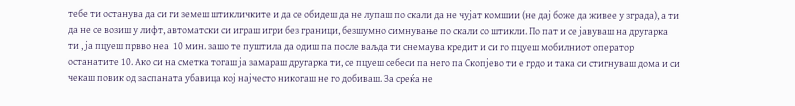тебе ти останува да си ги земеш штикличките и да се обидеш да не лупаш по скали да не чујат комшии (не дај боже да живее у зграда), а ти да не се возиш у лифт, автоматски си играш игри без граници, безшумно симнување по скали со штикли. По пат и се јавуваш на другарка ти , ја пцуеш првво неа  10 мин. зашо те пуштила да одиш па после ваљда ти снемаува кредит и си го пцуеш мобилниот оператор останатите 10. Ако си на сметка тогаш ја замараш другарка ти, се пцуеш себеси па него па Скопјево ти е грдо и така си стигнуваш дома и си чекаш повик од заспаната убавица кој најчесто никогаш не го добиваш. За среќа не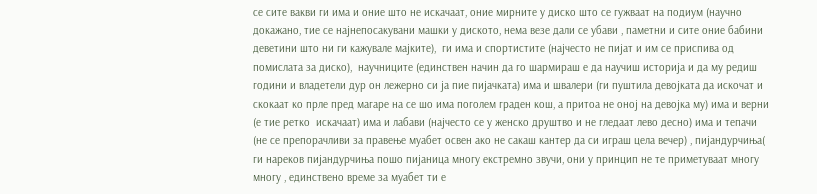се сите вакви ги има и оние што не искачаат, оние мирните у диско што се гужваат на подиум (научно докажано, тие се најнепосакувани машки у диското, нема везе дали се убави , паметни и сите оние бабини деветини што ни ги кажувале мајките),  ги има и спортистите (најчесто не пијат и им се приспива од помислата за диско),  научниците (единствен начин да го шармираш е да научиш историја и да му редиш години и владетели дур он лежерно си ја пие пијачката) има и швалери (ги пуштила девојката да искочат и скокаат ко прле пред магаре на се шо има поголем граден кош, а притоа не оној на девојка му) има и верни  (е тие ретко  искачаат) има и лабави (најчесто се у женско друштво и не гледаат лево десно) има и тепачи (не се препорачливи за правење муабет освен ако не сакаш кантер да си играш цела вечер) , пијандурчиња( ги нареков пијандурчиња пошо пијаница многу екстремно звучи, они у принцип не те приметуваат многу многу , единствено време за муабет ти е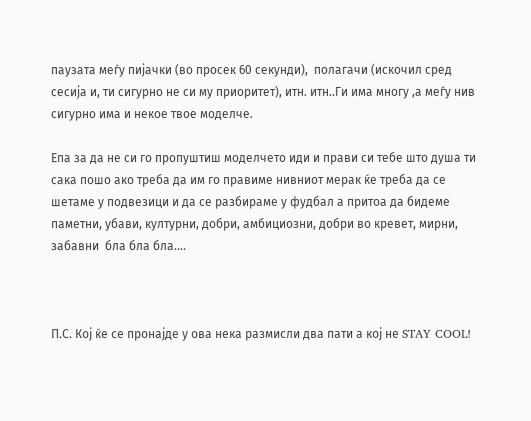паузата меѓу пијачки (во просек 60 секунди),  полагачи (искочил сред сесија и, ти сигурно не си му приоритет), итн. итн..Ги има многу ,а меѓу нив сигурно има и некое твое моделче.

Епа за да не си го пропуштиш моделчето иди и прави си тебе што душа ти сака пошо ако треба да им го правиме нивниот мерак ќе треба да се шетаме у подвезици и да се разбираме у фудбал а притоа да бидеме паметни, убави, културни, добри, амбициозни, добри во кревет, мирни,  забавни  бла бла бла….



П.С. Кој ќе се пронајде у ова нека размисли два пати а кој не STAY COOL!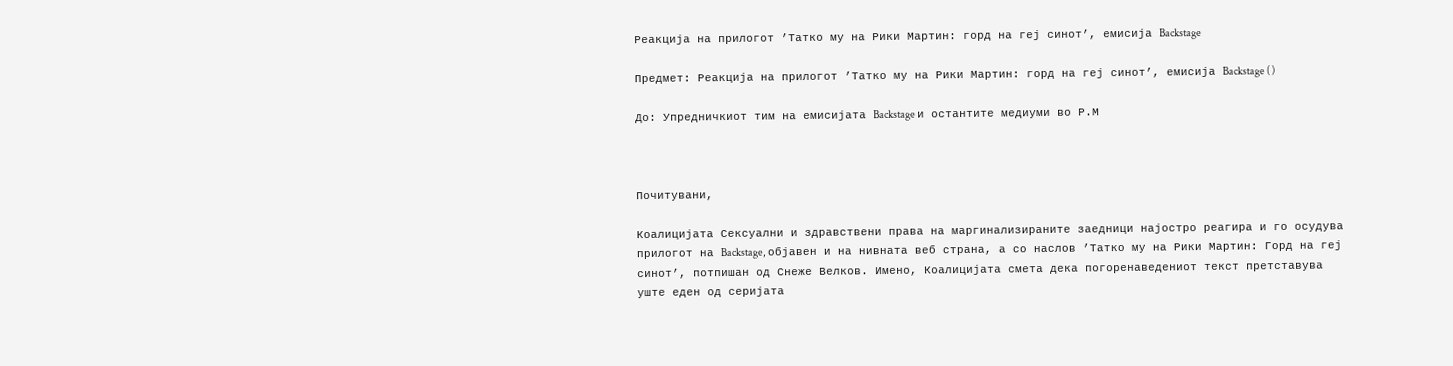Реакција на прилогот ’Татко му на Рики Мартин: горд на геј синот’, емисија Backstage

Предмет: Реакција на прилогот ’Татко му на Рики Мартин: горд на геј синот’, емисија Backstage ( )

До: Упредничкиот тим на емисијата Backstage и остантите медиуми во Р.М



Почитувани,

Коалицијата Сексуални и здравствени права на маргинализираните заедници најостро реагира и го осудува прилогот на Backstage, објавен и на нивната веб страна, а со наслов ’Татко му на Рики Мартин: Горд на геј синот’, потпишан од Снеже Велков. Имено, Коалицијата смета дека погоренаведениот текст претставува уште еден од серијата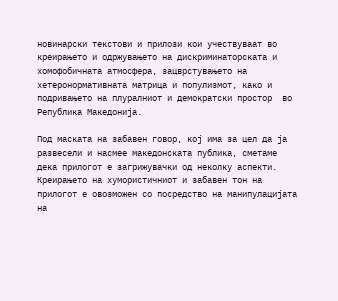новинарски текстови и прилози кои учествуваат во креирањето и одржувањето на дискриминаторската и хомофобичната атмосфера, зацврстувањето на хетеронормативната матрица и популизмот, како и подривањето на плуралниот и демократски простор  во Република Македонија.

Под маската на забавен говор, кој има за цел да ја развесели и насмее македонската публика, сметаме дека прилогот е загрижувачки од неколку аспекти. Креирањето на хумористичниот и забавен тон на прилогот е овозможен со посредство на манипулацијата на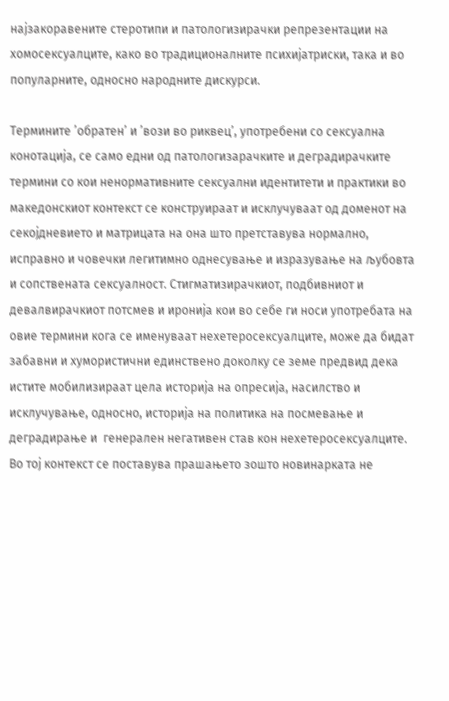најзакоравените стеротипи и патологизирачки репрезентации на хомосексуалците, како во традиционалните психијатриски, така и во популарните, односно народните дискурси.

Термините ’обратен’ и ’вози во риквец’, употребени со сексуална конотација, се само едни од патологизарачките и деградирачките термини со кои ненормативните сексуални идентитети и практики во македонскиот контекст се конструираат и исклучуваат од доменот на секојдневието и матрицата на она што претставува нормално, исправно и човечки легитимно однесување и изразување на љубовта и сопствената сексуалност. Стигматизирачкиот, подбивниот и девалвирачкиот потсмев и иронија кои во себе ги носи употребата на овие термини кога се именуваат нехетеросексуалците, може да бидат забавни и хумористични единствено доколку се земе предвид дека истите мобилизираат цела историја на опресија, насилство и исклучување, односно, историја на политика на посмевање и деградирање и  генерален негативен став кон нехетеросексуалците.  Во тој контекст се поставува прашањето зошто новинарката не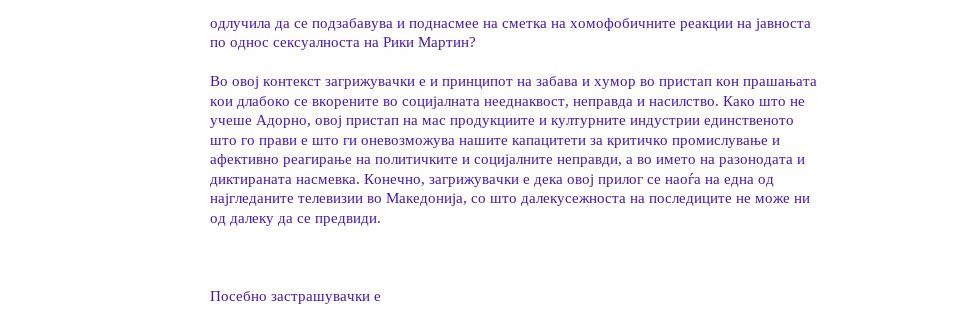одлучила да се подзабавува и поднасмее на сметка на хомофобичните реакции на јавноста по однос сексуалноста на Рики Мартин?

Во овој контекст загрижувачки е и принципот на забава и хумор во пристап кон прашањата кои длабоко се вкорените во социјалната нееднаквост, неправда и насилство. Како што не учеше Адорно, овој пристап на мас продукциите и културните индустрии единственото што го прави е што ги оневозможува нашите капацитети за критичко промислување и афективно реагирање на политичките и социјалните неправди, а во името на разонодата и диктираната насмевка. Конечно, загрижувачки е дека овој прилог се наоѓа на една од најгледаните телевизии во Македонија, со што далекусежноста на последиците не може ни од далеку да се предвиди.



Посебно застрашувачки е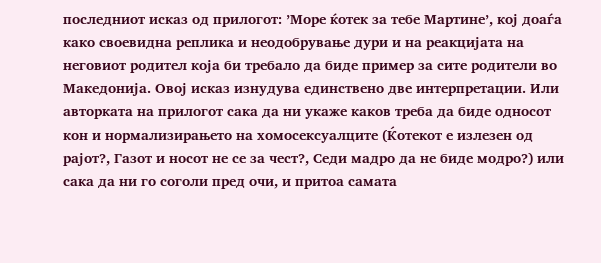последниот исказ од прилогот: ’Море ќотек за тебе Мартине’, кој доаѓа како своевидна реплика и неодобрување дури и на реакцијата на неговиот родител која би требало да биде пример за сите родители во Македонија. Овој исказ изнудува единствено две интерпретации. Или авторката на прилогот сака да ни укаже каков треба да биде односот кон и нормализирањето на хомосексуалците (Ќотекот е излезен од рајот?, Газот и носот не се за чест?, Седи мадро да не биде модро?) или сака да ни го соголи пред очи, и притоа самата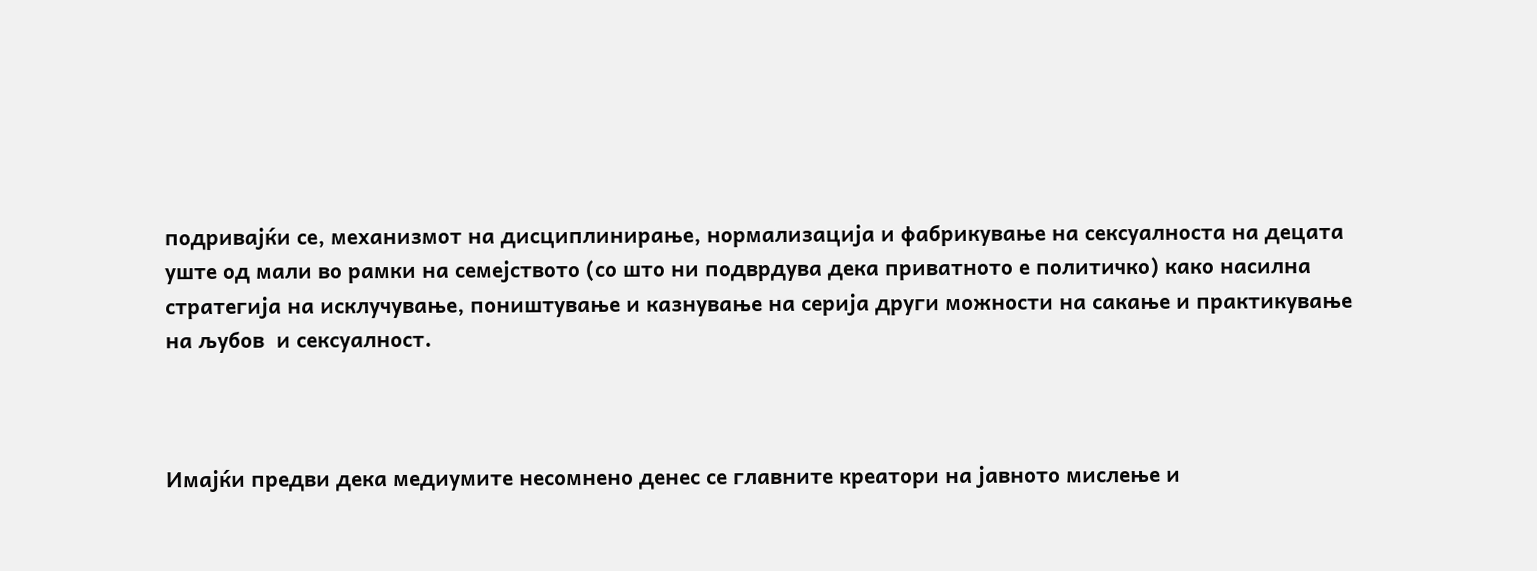подривајќи се, механизмот на дисциплинирање, нормализација и фабрикување на сексуалноста на децата уште од мали во рамки на семејството (со што ни подврдува дека приватното е политичко) како насилна стратегија на исклучување, поништување и казнување на серија други можности на сакање и практикување на љубов  и сексуалност.



Имајќи предви дека медиумите несомнено денес се главните креатори на јавното мислење и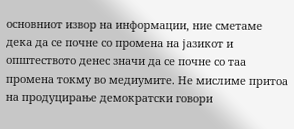основниот извор на информации, ние сметаме дека да се почне со промена на јазикот и општеството денес значи да се почне со таа промена токму во медиумите. Не мислиме притоа на продуцирање демократски говори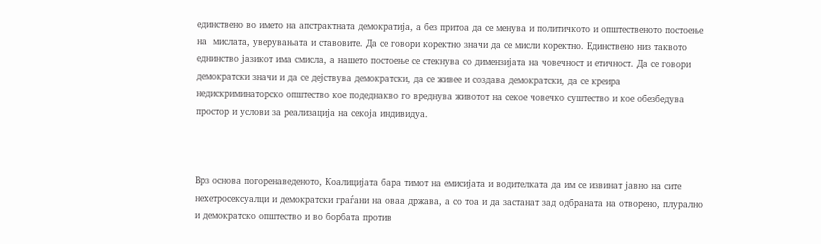единствено во името на апстрактната демократија, а без притоа да се менува и политичкото и општественото постоење на  мислата, уверувањата и ставовите. Да се говори коректно значи да се мисли коректно. Единствено низ таквото еднинство јазикот има смисла, а нашето постоење се стекнува со димензијата на човечност и етичност. Да се говори демократски значи и да се дејствува демократски, да се живее и создава демократски, да се креира недискриминаторско општество кое подеднакво го вреднува животот на секое човечко суштество и кое обезбедува простор и услови за реализација на секоја индивидуа.



Врз основа погоренаведеното, Коалицијата бара тимот на емисијата и водителката да им се извинат јавно на сите нехетросексуалци и демократски граѓани на оваа држава, а со тоа и да застанат зад одбраната на отворено, плурално и демократско општество и во борбата против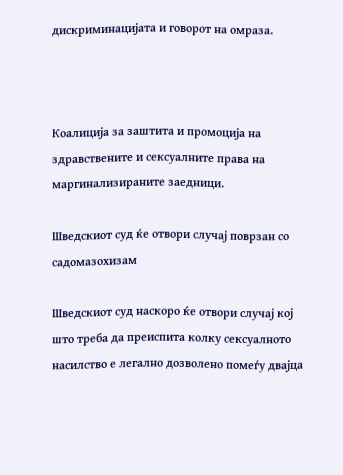дискриминацијата и говорот на омраза.



Коалиција за заштита и промоција на здравствените и сексуалните права на маргинализираните заедници.

Шведскиот суд ќе отвори случај поврзан со садомазохизам

Шведскиот суд наскоро ќе отвори случај кој што треба да преиспита колку сексуалното насилство е легално дозволено помеѓу двајца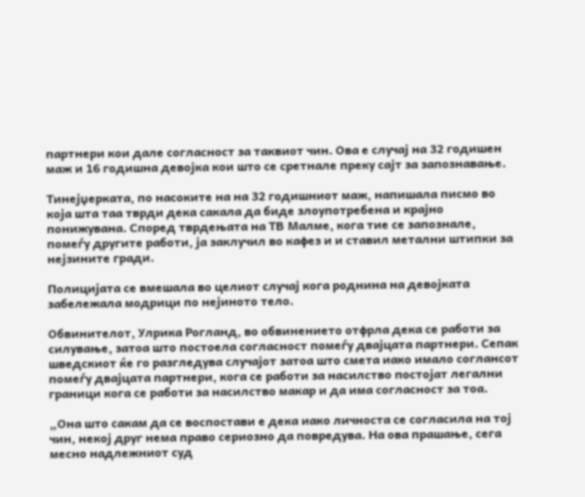партнери кои дале согласност за таквиот чин. Ова е случај на 32 годишен маж и 16 годишна девојка кои што се сретнале преку сајт за запознавање.

Тинејџерката, по насоките на на 32 годишниот маж, напишала писмо во која шта таа тврди дека сакала да биде злоупотребена и крајно понижувана. Според тврдењата на ТВ Малме, кога тие се запознале, помеѓу другите работи, ја заклучил во кафез и и ставил метални штипки за нејзините гради.

Полицијата се вмешала во целиот случај кога роднина на девојката забележала модрици по нејиното тело.

Обвинителот, Улрика Рогланд, во обвинението отфрла дека се работи за силување, затоа што постоела согласност помеѓу двајцата партнери. Сепак шведскиот ќе го разгледува случајот затоа што смета иако имало соглансот помеѓу двајцата партнери, кога се работи за насилство постојат легални граници кога се работи за насилство макар и да има согласност за тоа.

„Она што сакам да се воспостави е дека иако личноста се согласила на тој чин, некој друг нема право сериозно да повредува. На ова прашање, сега месно надлежниот суд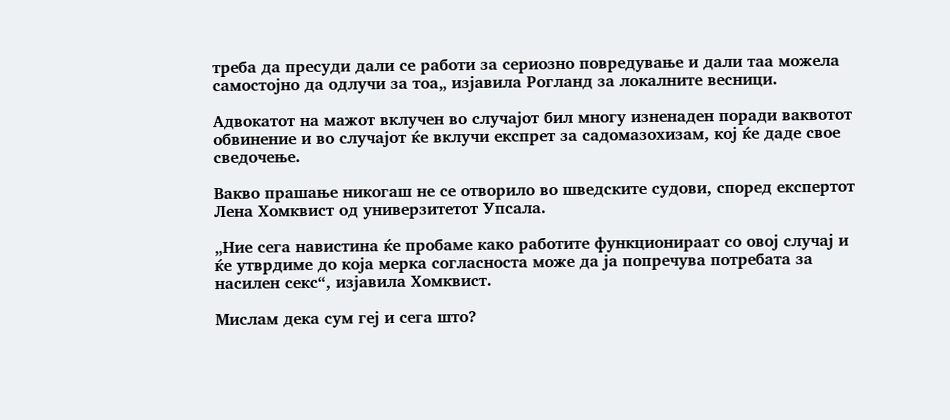треба да пресуди дали се работи за сериозно повредување и дали таа можела самостојно да одлучи за тоа„ изјавила Рогланд за локалните весници.

Адвокатот на мажот вклучен во случајот бил многу изненаден поради ваквотот обвинение и во случајот ќе вклучи експрет за садомазохизам, кој ќе даде свое сведочење.

Вакво прашање никогаш не се отворило во шведските судови, според експертот Лена Хомквист од универзитетот Упсала.

„Ние сега навистина ќе пробаме како работите функционираат со овој случај и ќе утврдиме до која мерка согласноста може да ја попречува потребата за насилен секс“, изјавила Хомквист.

Мислам дека сум геј и сега што?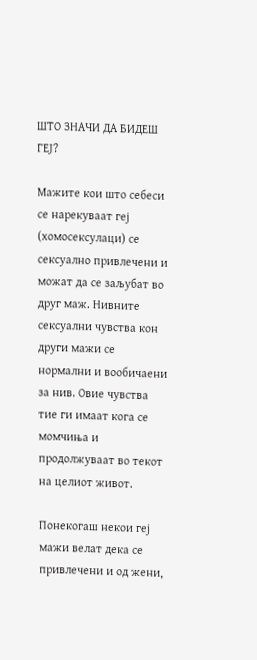ШТО ЗНАЧИ ДА БИДЕШ ГЕЈ?

Мажите кои што себеси се нарекуваат геј (хомосексулаци) се сексуално привлечени и можат да се заљубат во друг маж. Нивните сексуални чувства кон други мажи се нормални и вообичаени за нив. Овие чувства тие ги имаат кога се момчиња и продолжуваат во текот на целиот живот.

Понекогаш некои геј мажи велат дека се привлечени и од жени,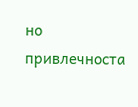но привлечноста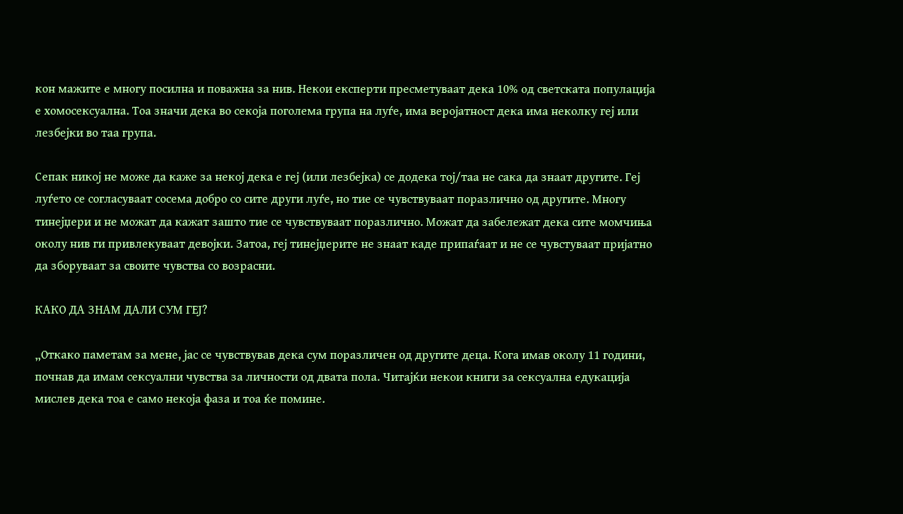кон мажите е многу посилна и поважна за нив. Некои експерти пресметуваат дека 10% од светската популација е хомосексуална. Тоа значи дека во секоја поголема група на луѓе, има веројатност дека има неколку геј или лезбејки во таа група.

Сепак никој не може да каже за некој дека е геј (или лезбејка) се додека тој/таа не сака да знаат другите. Геј луѓето се согласуваат сосема добро со сите други луѓе, но тие се чувствуваат поразлично од другите. Многу тинејџери и не можат да кажат зашто тие се чувствуваат поразлично. Можат да забележат дека сите момчиња околу нив ги привлекуваат девојки. Затоа, геј тинејџерите не знаат каде припаѓаат и не се чувстуваат пријатно да зборуваат за своите чувства со возрасни.

КАКО ДА ЗНАМ ДАЛИ СУМ ГЕЈ?

„Откако паметам за мене, јас се чувствував дека сум поразличен од другите деца. Кога имав околу 11 години, почнав да имам сексуални чувства за личности од двата пола. Читајќи некои книги за сексуална едукација мислев дека тоа е само некоја фаза и тоа ќе помине.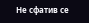Не сфатив се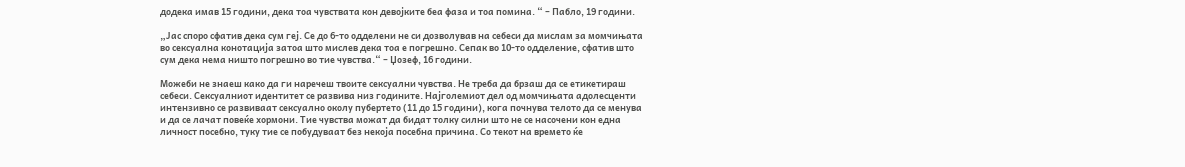додека имав 15 години, дека тоа чувствата кон девојките беа фаза и тоа помина. “ – Пабло, 19 години.

„Јас споро сфатив дека сум геј. Се до 6-то одделени не си дозволував на себеси да мислам за момчињата во сексуална конотација затоа што мислев дека тоа е погрешно. Сепак во 10-то одделение, сфатив што сум дека нема ништо погрешно во тие чувства.“ – Џозеф, 16 години.

Можеби не знаеш како да ги наречеш твоите сексуални чувства. Не треба да брзаш да се етикетираш себеси. Сексуалниот идентитет се развива низ годините. Најголемиот дел од момчињата адолесценти интензивно се развиваат сексуално околу пубертето (11 до 15 години), кога почнува телото да се менува и да се лачат повеќе хормони. Тие чувства можат да бидат толку силни што не се насочени кон една личност посебно, туку тие се побудуваат без некоја посебна причина. Со текот на времето ќе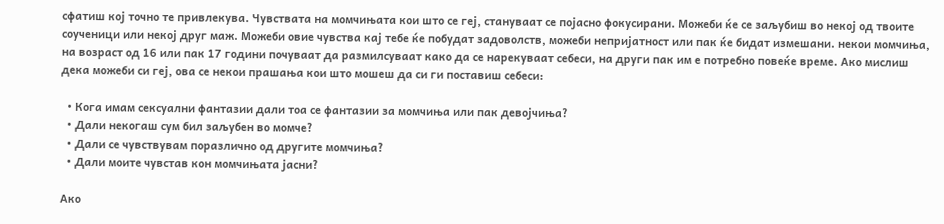сфатиш кој точно те привлекува. Чувствата на момчињата кои што се геј, стануваат се појасно фокусирани. Можеби ќе се заљубиш во некој од твоите соученици или некој друг маж. Можеби овие чувства кај тебе ќе побудат задоволств, можеби непријатност или пак ќе бидат измешани. некои момчиња, на возраст од 16 или пак 17 години почуваат да размилсуваат како да се нарекуваат себеси, на други пак им е потребно повеќе време. Ако мислиш дека можеби си геј, ова се некои прашања кои што мошеш да си ги поставиш себеси:

  • Кога имам сексуални фантазии дали тоа се фантазии за момчиња или пак девојчиња?
  • Дали некогаш сум бил заљубен во момче?
  • Дали се чувствувам поразлично од другите момчиња?
  • Дали моите чувстав кон момчињата јасни?

Ако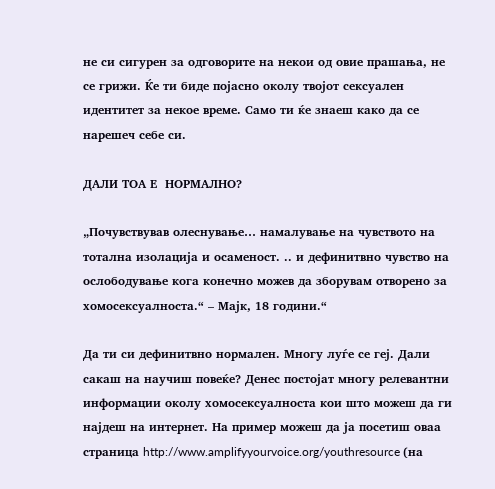не си сигурен за одговорите на некои од овие прашања, не се грижи. Ќе ти биде појасно околу твојот сексуален идентитет за некое време. Само ти ќе знаеш како да се нарешеч себе си.

ДАЛИ ТОА Е  НОРМАЛНО?

„Почувствував олеснување… намалување на чувството на тотална изолација и осаменост. .. и дефинитвно чувство на ослободување кога конечно можев да зборувам отворено за хомосексуалноста.“ – Мајк, 18 години.“

Да ти си дефинитвно нормален. Многу луѓе се геј. Дали сакаш на научиш повеќе? Денес постојат многу релевантни информации околу хомосексуалноста кои што можеш да ги најдеш на интернет. На пример можеш да ја посетиш оваа страница http://www.amplifyyourvoice.org/youthresource (на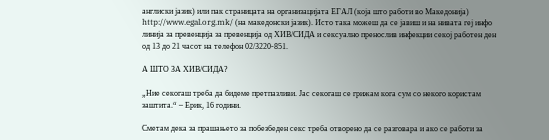англиски јазик) или пак страницата на организацијата ЕГАЛ (која што работи во Македонија) http://www.egal.org.mk/ (на македонски јазик). Исто така можеш да се јавиш и на нивата геј инфо линија за превенција за превенција од ХИВ/СИДА и сексуално пренослив инфекции секој работен ден од 13 до 21 часот на телефон 02/3220-851.

А ШТО ЗА ХИВ/СИДА?

„Ние секогаш треба да бидеме претпазливи. Јас секогаш се грижам кога сум со некого користам заштита.“ – Ерик, 16 години.

Сметам дека за прашањето за побезбеден секс треба отворено да се разговара и ако се работи за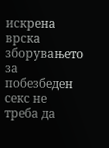искрена врска зборувањето за побезбеден секс не треба да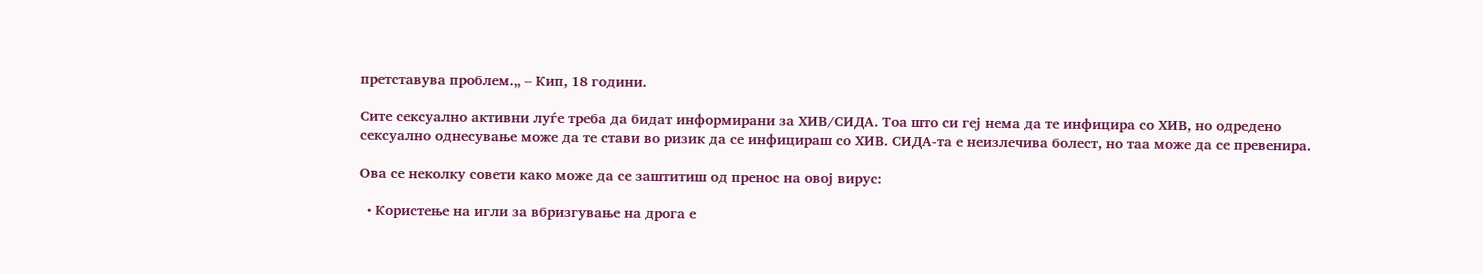претставува проблем.„ – Кип, 18 години.

Сите сексуално активни луѓе треба да бидат информирани за ХИВ/СИДА. Тоа што си геј нема да те инфицира со ХИВ, но одредено сексуално однесување може да те стави во ризик да се инфицираш со ХИВ. СИДА-та е неизлечива болест, но таа може да се превенира.

Ова се неколку совети како може да се заштитиш од пренос на овој вирус:

  • Користење на игли за вбризгување на дрога е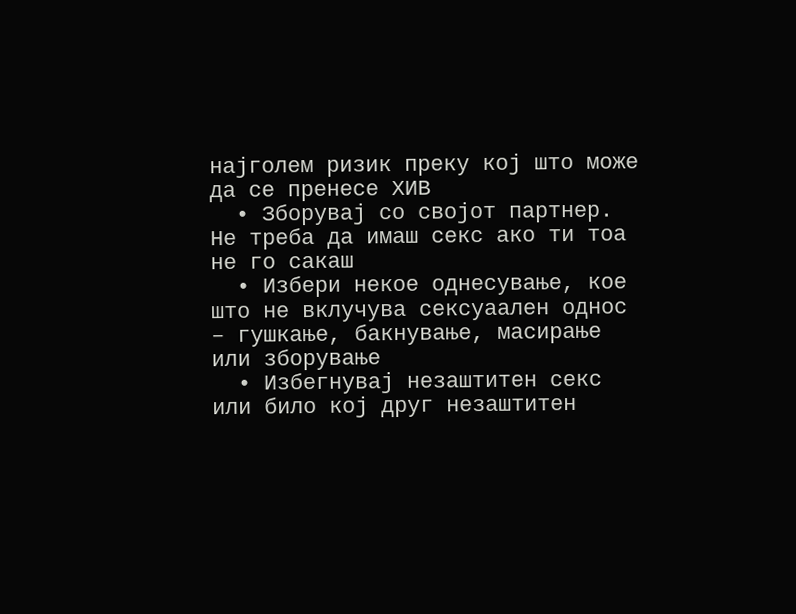најголем ризик преку кој што може да се пренесе ХИВ
  • Зборувај со својот партнер. Не треба да имаш секс ако ти тоа не го сакаш
  • Избери некое однесување, кое што не вклучува сексуаален однос – гушкање, бакнување, масирање или зборување
  • Избегнувај незаштитен секс или било кој друг незаштитен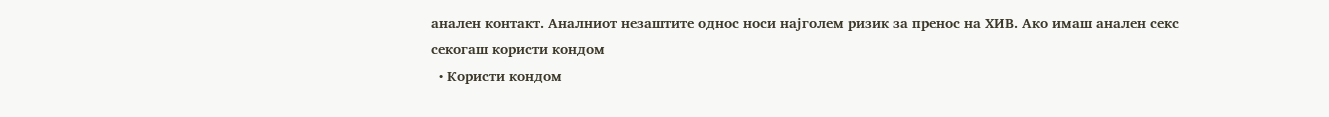анален контакт. Аналниот незаштите однос носи најголем ризик за пренос на ХИВ. Ако имаш анален секс секогаш користи кондом
  • Користи кондом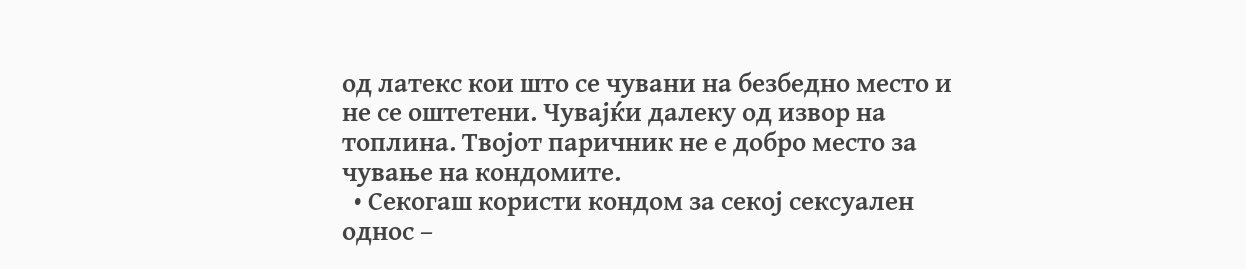од латекс кои што се чувани на безбедно место и не се оштетени. Чувајќи далеку од извор на топлина. Твојот паричник не е добро место за чување на кондомите.
  • Секогаш користи кондом за секој сексуален однос –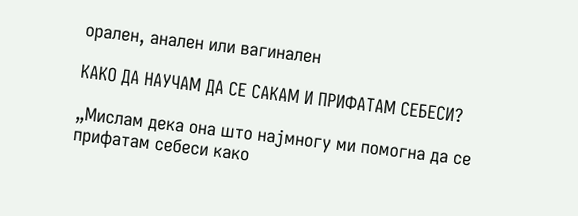орален, анален или вагинален

КАКО ДА НАУЧАМ ДА СЕ САКАМ И ПРИФАТАМ СЕБЕСИ?

„Мислам дека она што најмногу ми помогна да се прифатам себеси како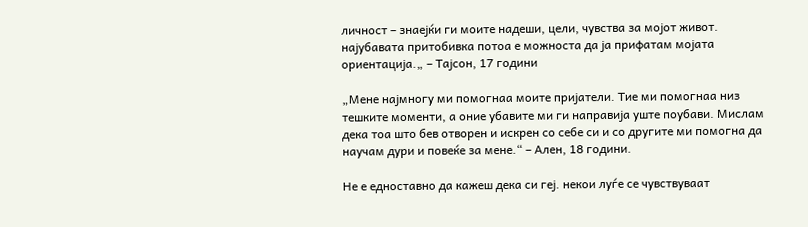личност – знаејќи ги моите надеши, цели, чувства за мојот живот. најубавата притобивка потоа е можноста да ја прифатам мојата ориентација.„ – Тајсон, 17 години

„Мене најмногу ми помогнаа моите пријатели. Тие ми помогнаа низ тешките моменти, а оние убавите ми ги направија уште поубави. Мислам дека тоа што бев отворен и искрен со себе си и со другите ми помогна да научам дури и повеќе за мене.“ – Ален, 18 години.

Не е едноставно да кажеш дека си геј. некои луѓе се чувствуваат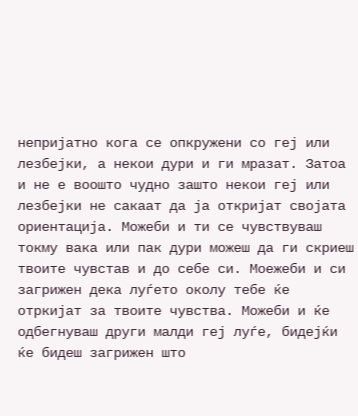непријатно кога се опкружени со геј или лезбејки, а некои дури и ги мразат. Затоа и не е воошто чудно зашто некои геј или лезбејки не сакаат да ја откријат својата ориентација. Можеби и ти се чувствуваш токму вака или пак дури можеш да ги скриеш твоите чувстав и до себе си. Моежеби и си загрижен дека луѓето околу тебе ќе отркијат за твоите чувства. Можеби и ќе одбегнуваш други малди геј луѓе, бидејќи ќе бидеш загрижен што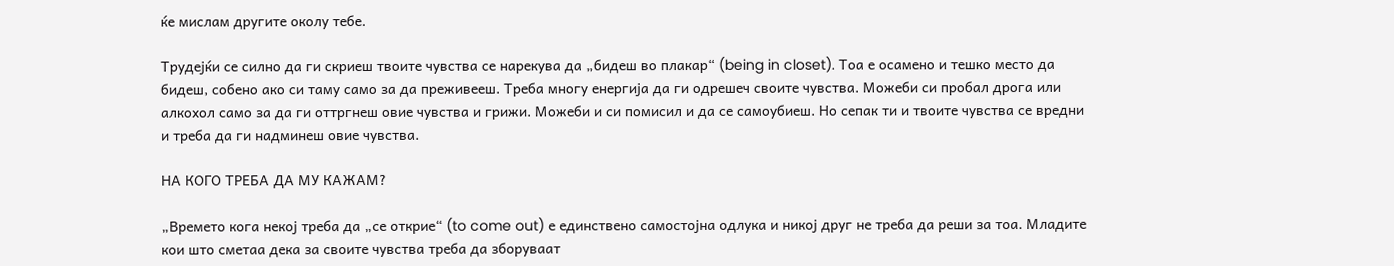ќе мислам другите околу тебе.

Трудејќи се силно да ги скриеш твоите чувства се нарекува да „бидеш во плакар“ (being in closet). Тоа е осамено и тешко место да бидеш, собено ако си таму само за да преживееш. Треба многу енергија да ги одрешеч своите чувства. Можеби си пробал дрога или алкохол само за да ги оттргнеш овие чувства и грижи. Можеби и си помисил и да се самоубиеш. Но сепак ти и твоите чувства се вредни и треба да ги надминеш овие чувства.

НА КОГО ТРЕБА ДА МУ КАЖАМ?

„Времето кога некој треба да „се открие“ (to come out) е единствено самостојна одлука и никој друг не треба да реши за тоа. Младите кои што сметаа дека за своите чувства треба да зборуваат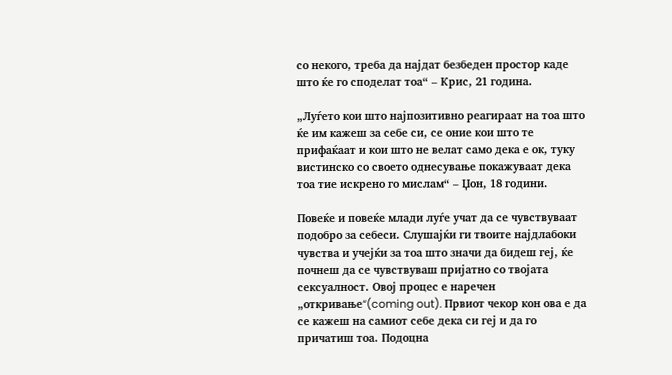со некого, треба да најдат безбеден простор каде што ќе го споделат тоа“ – Крис, 21 година.

„Луѓето кои што најпозитивно реагираат на тоа што ќе им кажеш за себе си, се оние кои што те прифаќаат и кои што не велат само дека е ок, туку вистинско со своето однесување покажуваат дека тоа тие искрено го мислам“ – Џон, 18 години.

Повеќе и повеќе млади луѓе учат да се чувствуваат подобро за себеси. Слушајќи ги твоите најдлабоки чувства и учејќи за тоа што значи да бидеш геј, ќе почнеш да се чувствуваш пријатно со твојата сексуалност. Овој процес е наречен „откривање“(coming out). Првиот чекор кон ова е да се кажеш на самиот себе дека си геј и да го причатиш тоа. Подоцна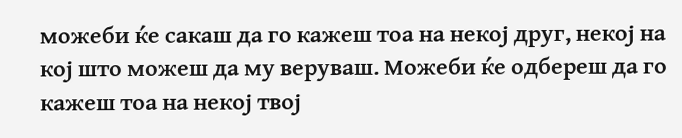можеби ќе сакаш да го кажеш тоа на некој друг, некој на кој што можеш да му веруваш. Можеби ќе одбереш да го кажеш тоа на некој твој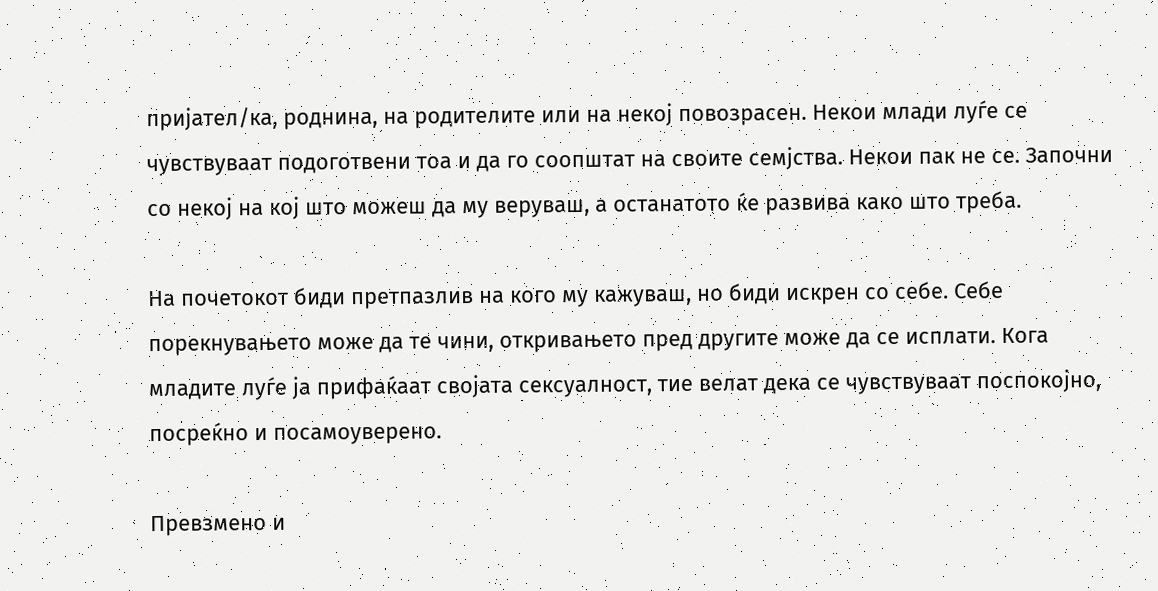пријател/ка, роднина, на родителите или на некој повозрасен. Некои млади луѓе се чувствуваат подоготвени тоа и да го соопштат на своите семјства. Некои пак не се. Започни со некој на кој што можеш да му веруваш, а останатото ќе развива како што треба.

На почетокот биди претпазлив на кого му кажуваш, но биди искрен со себе. Себе порекнувањето може да те чини, откривањето пред другите може да се исплати. Кога младите луѓе ја прифаќаат својата сексуалност, тие велат дека се чувствуваат поспокојно, посреќно и посамоуверено.

Превзмено и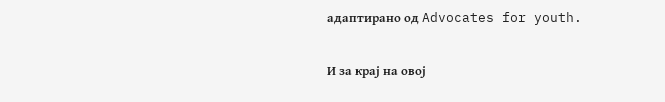адаптирано од Advocates for youth.

И за крај на овој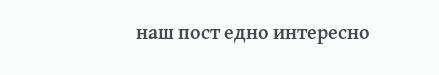наш пост едно интересно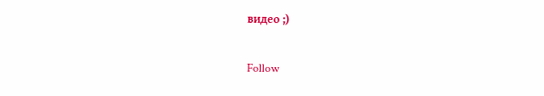видео ;)

Follow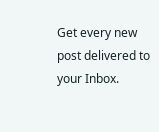Get every new post delivered to your Inbox.